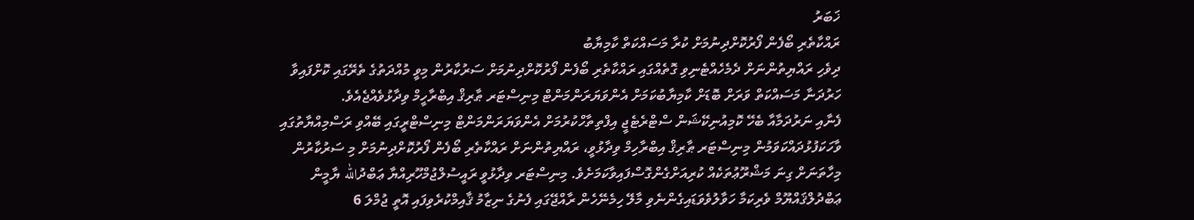ޚަބަރު
ރައްކާތެރި ބޯފެން ފޯރުކޮށްދިނުމަށް ކުރާ މަސައްކަތް ކާމިޔާބު
ދިވެހި ރައްޔިތުންނަށް ދެމެހެއްޓެނިވި ގޮތެއްގައި ރައްކާތެރި ބޯފެން ފޯރުކޮށްދިނުމަށް ސަރުކާރުން މިވީ މުއްދަތުގެ ތެރޭގައި ކޮށްފައިވާ ހަރުދަނާ މަސައްކަތް ވަރަށް ބޮޑަށް ކާމިޔާބުކަމަށް އެންވަޔަރަންމަންޓް މިނިސްޓަރ ޠާރިޤް އިބްރާހީމް ވިދާޅުވެއްޖެއެވެ.
ފެނާއި ނަރުދަމާއާ ބެހޭ ކޮމިއުނިކޭޝަން ސްޓްރެޓެޖީ އިފްތިތާހްކުރުމަށް އެންވަޔަރަންމަންޓް މިނިސްޓްރީގައި ބޭއްވި ރަސްމިއްޔާތުގައި ވާހަކަފުޅުދައްކަވަމުން މިނިސްޓަރ ޠާރިޤް އިބްރާހިމް ވިދާޅުވީ، ރައްޔިތުންނަށް ރައްކާތެރި ބޯފެން ފޯރުކޮށްދިނުމަށް މި ސަރުކާރުން މިހާތަނަށް ގިނަ މަޝްރޫޢުތަކެއް ކުރިއަށްގެންގޮސްފައިވާކަމަށެވެ. މިނިސްޓަރ ވިދާޅުވީ ރައީސުލްޖުމްހޫރިއްޔާ ޢަބްދުالله ޔާމީން ޢަބްދުލްޤައްޔޫމް ވެރިކަމާ ހަވާލުވެވަޑައިގެންނެވި މާލޭ ހިމެނޭހެން ރާއްޖޭގައި ފެނުގެ ނިޒާމު ޤާއިމްކުރެވިފައި އޮތީ ޖުމްލަ 6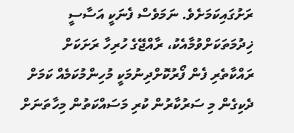ރަށުގައިކަމަށެވެ. ނަމަވެސް ފެނަކީ އަސާސީ ޚިދުމަތަކަށްވުމާއެކު، ރާއްޖޭގެ ހުރިހާ ރަށަކަށް ރައްކާތެރި ފެން ފޯރުކޮށްދިނުމަކީ މުހިންމުކަމެއް ކަމަށް ދެކިގެން މި ސަރުކާރުން ކުރި މަސައްކަތުން މިހާތަނަށް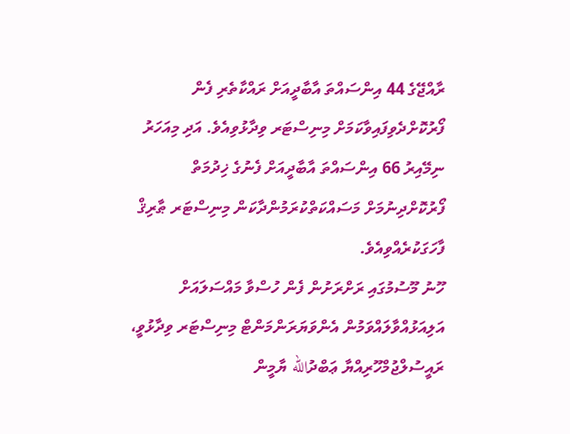ރާއްޖޭގެ 44 އިންސައްތަ އާބާދީއަށް ރައްކާތެރި ފެން ފޯރުކޮށްދެވިފައިވާކަމަށް މިނިސްޓަރ ވިދާޅުވިއެވެ. އަދި މިއަހަރު ނިމޭއިރު 66 އިންސައްތަ އާބާދީއަށް ފެނުގެ ޚިދުމަތް ފޯރުކޮށްދިނުމަށް މަސައްކަތްކުރަމުންދާކަން މިނިސްޓަރ ޠާރިޤް ފާހަގަކުރެއްވިއެވެ.
ހޫނު މޫސުމުގައި ރަށްރަށުން ފެން ހުސްވާ މައްސަލައަށް އަލިއަޅުއްވާލައްވަމުން އެންވަޔަރަންމަންޓް މިނިސްޓަރ ވިދާޅުވީ، ރައީސުލްޖުމްހޫރިއްޔާ ޢަބްދުالله ޔާމީން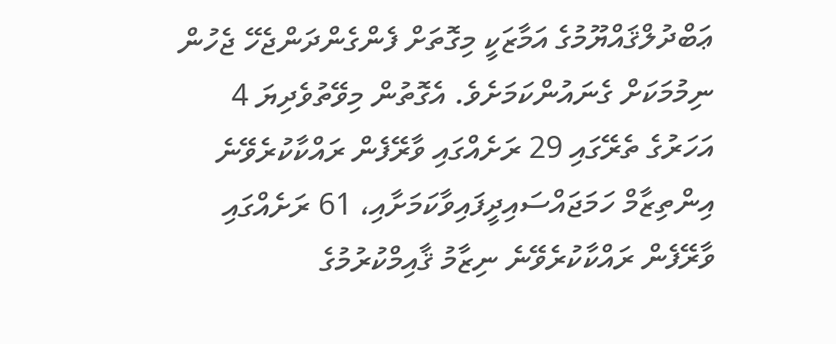ޢަބްދުލްޤައްޔޫމުގެ އަމާޒަކީ މިގޮތަށް ފެންގެންދަންޖެހޭ ޖެހުން ނިމުމަކަށް ގެނައުންކަމަށެވެ. އެގޮތުން މިވޭތުވެދިޔަ 4 އަހަރުގެ ތެރޭގައި 29 ރަށެއްގައި ވާރޭފެން ރައްކާކުރެވޭނެ އިންތިޒާމް ހަމަޖައްސައިދީފައިވާކަމަށާއި، 61 ރަށެއްގައި ވާރޭފެން ރައްކާކުރެވޭނެ ނިޒާމު ޤާއިމްކުރުމުގެ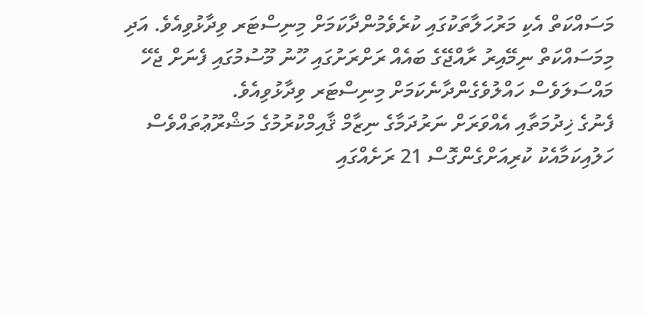މަސައްކަތް އެކި މަރުހަލާތަކުގައި ކުރެވެމުންދާކަމަށް މިނިސްޓަރ ވިދާޅުވިއެވެ. އަދި މިމަސައްކަތް ނިމޭއިރު ރާއްޖޭގެ ބައެއް ރަށްރަށުގައި ހޫނު މޫސުމުގައި ފެނަށް ޖެހޭ މައްސަލަވެސް ހައްލުވެގެންދާނެކަމަށް މިނިސްޓަރ ވިދާޅުވިއެވެ.
ފެނުގެ ޚިދުމަތާއި އެއްވަރަށް ނަރުދަމާގެ ނިޒާމް ޤާއިމްކުރުމުގެ މަޝްރޫޢުތައްވެސް ހަލުއިކަމާއެކު ކުރިއަށްގެންގޮސް 21 ރަށެއްގައި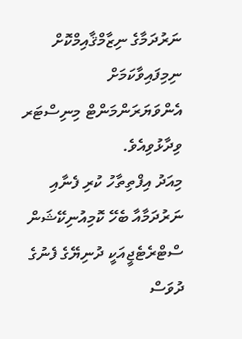ނަރުދަމާގެ ނިޒާމްޤާއިމްކޮށް ނިމިފައިވާކަމަށް އެންވަޔަރަންމަންޓް މިނިސްޓަރ ވިދާޅުވިއެވެ.
މިއަދު އިފްތިތާހު ކުރި ފެނާއި ނަރުދަމާއާ ބެހޭ ކޮމިއުނިކޭޝަން ސްޓްރެޓެޖީއަކީ ދުނިޔޭގެ ފެނުގެ ދުވަސް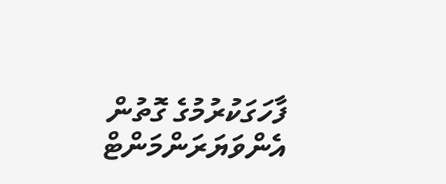ފާހަގަކުރުމުގެ ގޮތުން އެންވަޔަރަންމަންޓް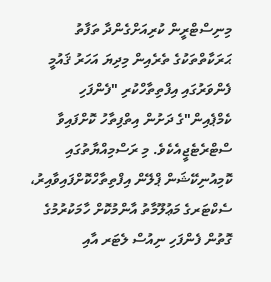މިނިސްޓްރީން ކުރިއަށްގެންދާ ތަފާތު ޙަރަކާތްތަކުގެ ތެރެއިން މިދިޔަ އަހަރު ޤައުމީ ފެންވަރުގައި އިފްތިތާހްކުރި "ފެންފަހި ކެމްޕެއިން"ގެ ދަށުން އިތްފިތާހު ކޮށްފައިވާ ސްޓްރެޓެޖީއެކެވެ. މި ރަސްމިއްޔާތުގައި ކޮމިއުނިކޭޝަން ޕްލޭން އިފްތިތާހްކޮށްފައިވާއިރު، ސެކްޓަރގެ މަޢުލޫމާތު އާންމުކޮށް ހާމަކުރުމުގެ ގޮތުން ފެންފަހި ނިއުސް ލެޓަރ އާއި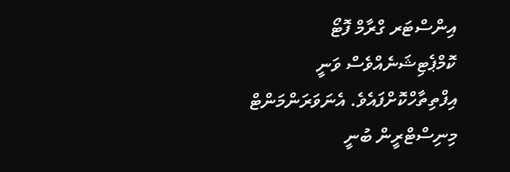އިންސްޓަރ ގްރާމް ފޮޓޯ ކޮމްޕެޓިޝަނެއްވެސް ވަނީ އިފްތިތާހްކޮށްފައެވެ. އެނަވަރަންމަންޓް މިނިސްޓްރީން ބުނީ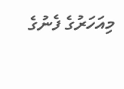މިއަހަރުގެ ފެނުގެ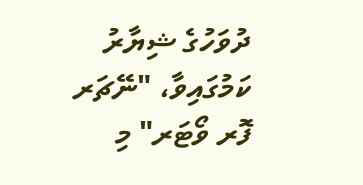ދުވަހުގެ ޝިޔާރު ކަމުގައިވާ، "ނޭޗަރ ފޮރ ވޯޓަރ" މި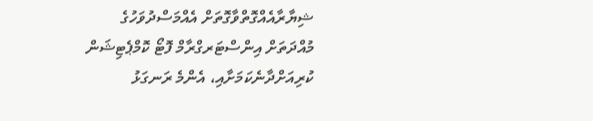ޝިޔާރާއެއްގޮތްވާގޮތަށް އެއްމަސްދުވަހުގެ މުއްދަތަށް އިންސްޓަރގްރާމް ފޮޓޯ ކޮމްޕެޓިޝަން ކުރިއަށްދާނެކަމަށާއި، އެންމެ ރަނގަޅު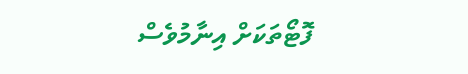ފޮޓޯތަކަށް އިނާމުވެސް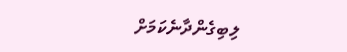ލިބިގެންދާނެކަމަށް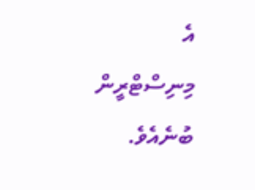އެ މިނިސްޓްރީން ބުނެއެވެ.